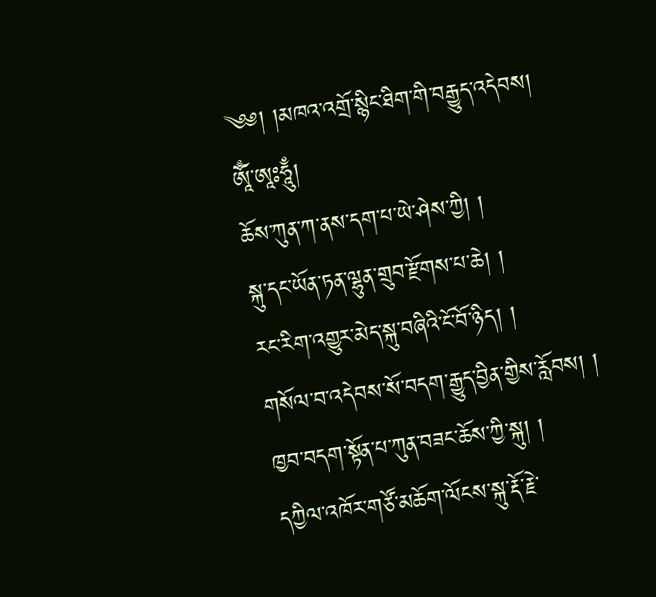༄༅། །མཁའ་འགྲོ་སྙིང་ཐིག་གི་བརྒྱུད་འདེབས།
ཨཱོྃ་ཨཱཿཧཱུྃ།
ཆོས་ཀུན་ཀ་ནས་དག་པ་ཡེ་ཤེས་ཀྱི། །
སྐུ་དང་ཡོན་ཏན་ལྷུན་གྲུབ་རྫོགས་པ་ཆེ། །
རང་རིག་འགྱུར་མེད་སྐུ་བཞིའི་ངོ་བོ་ཉིད། །
གསོལ་བ་འདེབས་སོ་བདག་རྒྱུད་བྱིན་གྱིས་རློབས། །
ཁྱབ་བདག་སྟོན་པ་ཀུན་བཟང་ཆོས་ཀྱི་སྐུ། །
དཀྱིལ་འཁོར་གཙོ་མཆོག་ལོངས་སྐུ་རྡོ་རྗེ་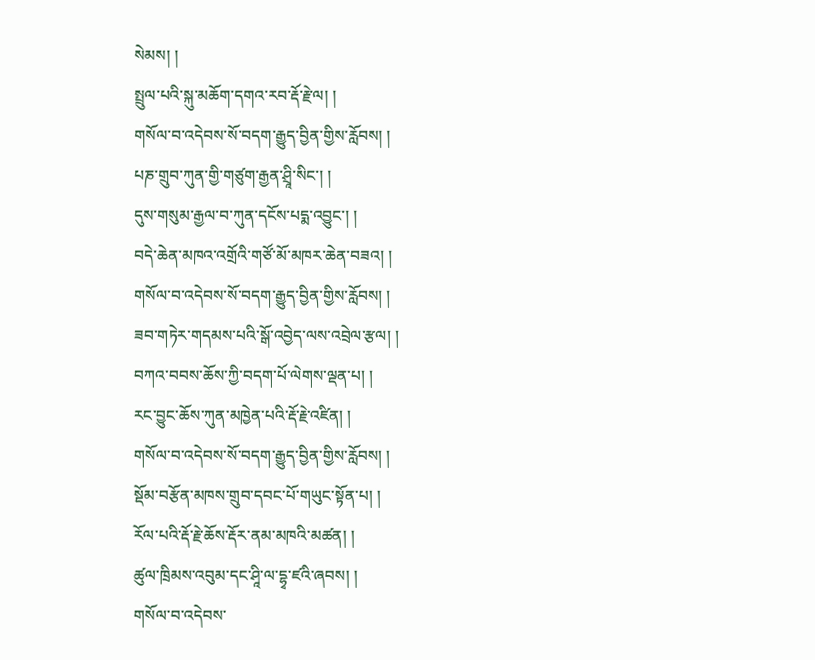སེམས། །
སྤྲུལ་པའི་སྐུ་མཆོག་དགའ་རབ་རྡོ་རྗེ་ལ། །
གསོལ་བ་འདེབས་སོ་བདག་རྒྱུད་བྱིན་གྱིས་རློབས། །
པཎ་གྲུབ་ཀུན་གྱི་གཙུག་རྒྱན་ཤྲཱི་སིང་། །
དུས་གསུམ་རྒྱལ་བ་ཀུན་དངོས་པདྨ་འབྱུང་། །
བདེ་ཆེན་མཁའ་འགྲོའི་གཙོ་མོ་མཁར་ཆེན་བཟའ། །
གསོལ་བ་འདེབས་སོ་བདག་རྒྱུད་བྱིན་གྱིས་རློབས། །
ཟབ་གཏེར་གདམས་པའི་སྒོ་འབྱེད་ལས་འབྲེལ་རྩལ། །
བཀའ་བབས་ཆོས་ཀྱི་བདག་པོ་ལེགས་ལྡན་པ། །
རང་བྱུང་ཆོས་ཀུན་མཁྱེན་པའི་རྡོ་རྗེ་འཛིན། །
གསོལ་བ་འདེབས་སོ་བདག་རྒྱུད་བྱིན་གྱིས་རློབས། །
སྡོམ་བརྩོན་མཁས་གྲུབ་དབང་པོ་གཡུང་སྟོན་པ། །
རོལ་པའི་རྡོ་རྗེ་ཆོས་རྡོར་ནམ་མཁའི་མཚན། །
ཚུལ་ཁྲིམས་འབུམ་དང་ཤཱི་ལ་དྷྭ་ཛའི་ཞབས། །
གསོལ་བ་འདེབས་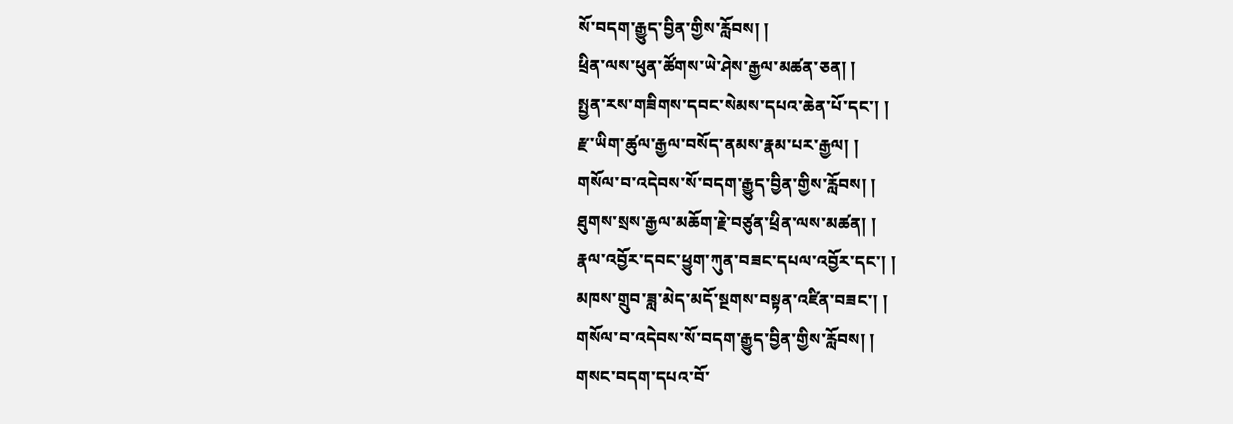སོ་བདག་རྒྱུད་བྱིན་གྱིས་རློབས། །
ཕྲིན་ལས་ཕུན་ཚོགས་ཡེ་ཤེས་རྒྱལ་མཚན་ཅན། །
སྤྱན་རས་གཟིགས་དབང་སེམས་དཔའ་ཆེན་པོ་དང་། །
རྫ་ཡིག་ཚུལ་རྒྱལ་བསོད་ནམས་རྣམ་པར་རྒྱལ། །
གསོལ་བ་འདེབས་སོ་བདག་རྒྱུད་བྱིན་གྱིས་རློབས། །
ཐུགས་སྲས་རྒྱལ་མཆོག་རྗེ་བཙུན་ཕྲིན་ལས་མཚན། །
རྣལ་འབྱོར་དབང་ཕྱུག་ཀུན་བཟང་དཔལ་འབྱོར་དང་། །
མཁས་གྲུབ་ཟླ་མེད་མདོ་སྔགས་བསྟན་འཛིན་བཟང་། །
གསོལ་བ་འདེབས་སོ་བདག་རྒྱུད་བྱིན་གྱིས་རློབས། །
གསང་བདག་དཔའ་བོ་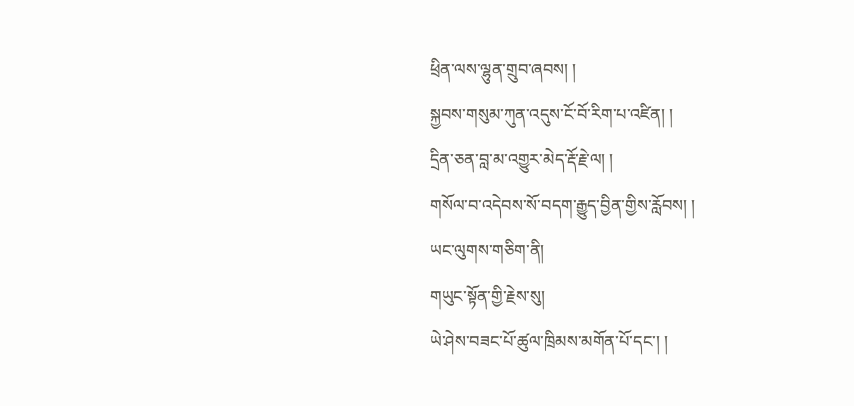ཕྲིན་ལས་ལྷུན་གྲུབ་ཞབས། །
སྐྱབས་གསུམ་ཀུན་འདུས་ངོ་བོ་རིག་པ་འཛིན། །
དྲིན་ཅན་བླ་མ་འགྱུར་མེད་རྡོ་རྗེ་ལ། །
གསོལ་བ་འདེབས་སོ་བདག་རྒྱུད་བྱིན་གྱིས་རློབས། །
ཡང་ལུགས་གཅིག་ནི།
གཡུང་སྟོན་གྱི་རྗེས་སུ།
ཡེ་ཤེས་བཟང་པོ་ཚུལ་ཁྲིམས་མགོན་པོ་དང་། །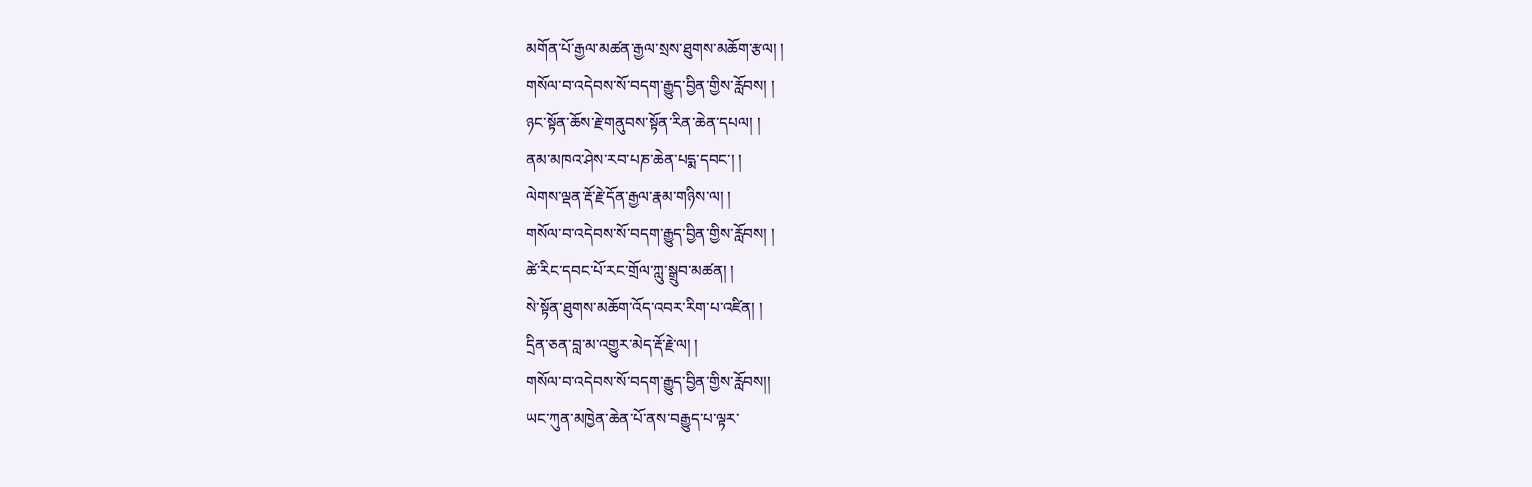མགོན་པོ་རྒྱལ་མཚན་རྒྱལ་སྲས་ཐུགས་མཆོག་རྩལ། །
གསོལ་བ་འདེབས་སོ་བདག་རྒྱུད་བྱིན་གྱིས་རློབས། །
ཉང་སྟོན་ཆོས་རྗེ་གནུབས་སྟོན་རིན་ཆེན་དཔལ། །
ནམ་མཁའ་ཤེས་རབ་པཎ་ཆེན་པདྨ་དབང་། །
ལེགས་ལྡན་རྡོ་རྗེ་དོན་རྒྱལ་རྣམ་གཉིས་ལ། །
གསོལ་བ་འདེབས་སོ་བདག་རྒྱུད་བྱིན་གྱིས་རློབས། །
ཚེ་རིང་དབང་པོ་རང་གྲོལ་ཀླུ་སྒྲུབ་མཚན། །
སེ་སྟོན་ཐུགས་མཆོག་འོད་འབར་རིག་པ་འཛིན། །
དྲིན་ཅན་བླ་མ་འགྱུར་མེད་རྡོ་རྗེ་ལ། །
གསོལ་བ་འདེབས་སོ་བདག་རྒྱུད་བྱིན་གྱིས་རློབས།།
ཡང་ཀུན་མཁྱེན་ཆེན་པོ་ནས་བརྒྱུད་པ་ལྟར་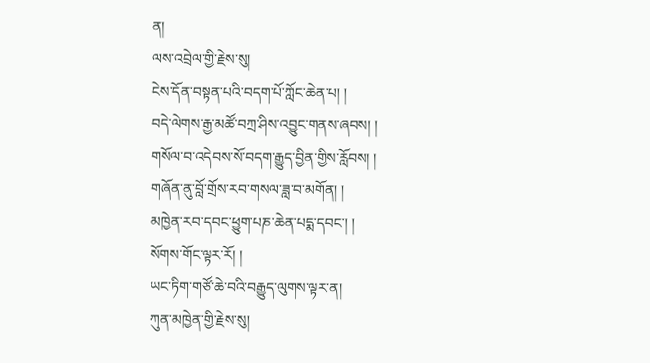ན།
ལས་འབྲེལ་གྱི་རྗེས་སུ།
ངེས་དོན་བསྟན་པའི་བདག་པོ་ཀློང་ཆེན་པ། །
བདེ་ལེགས་རྒྱ་མཚོ་བཀྲ་ཤིས་འབྱུང་གནས་ཞབས། །
གསོལ་བ་འདེབས་སོ་བདག་རྒྱུད་བྱིན་གྱིས་རློབས། །
གཞོན་ནུ་བློ་གྲོས་རབ་གསལ་ཟླ་བ་མགོན། །
མཁྱེན་རབ་དབང་ཕྱུག་པཎ་ཆེན་པདྨ་དབང་། །
སོགས་གོང་ལྟར་རོ། །
ཡང་ཏིག་གཙོ་ཆེ་བའི་བརྒྱུད་ལུགས་ལྟར་ན།
ཀུན་མཁྱེན་གྱི་རྗེས་སུ།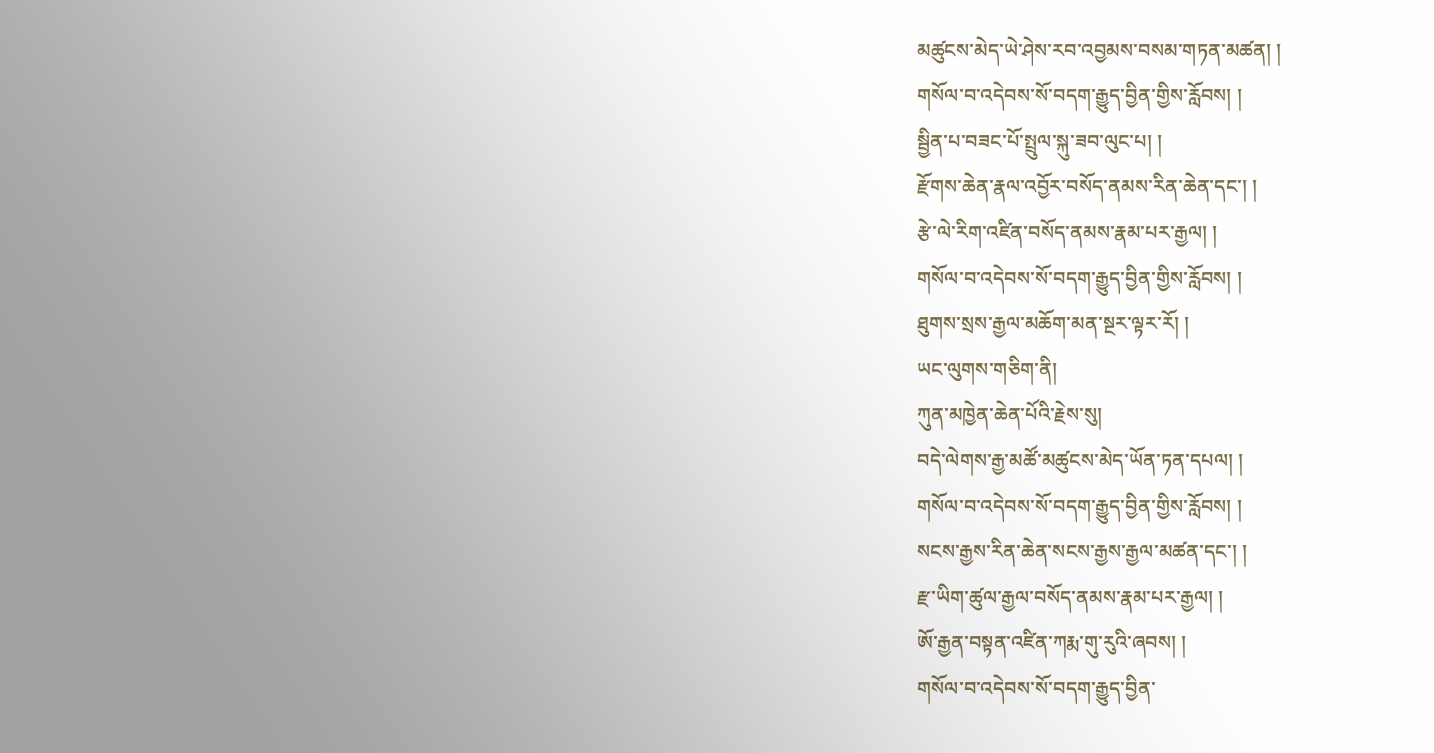མཚུངས་མེད་ཡེ་ཤེས་རབ་འབྱམས་བསམ་གཏན་མཚན། །
གསོལ་བ་འདེབས་སོ་བདག་རྒྱུད་བྱིན་གྱིས་རློབས། །
སྦྱིན་པ་བཟང་པོ་སྤྲུལ་སྐུ་ཟབ་ལུང་པ། །
རྫོགས་ཆེན་རྣལ་འབྱོར་བསོད་ནམས་རིན་ཆེན་དང་། །
རྩེ་ལེ་རིག་འཛིན་བསོད་ནམས་རྣམ་པར་རྒྱལ། །
གསོལ་བ་འདེབས་སོ་བདག་རྒྱུད་བྱིན་གྱིས་རློབས། །
ཐུགས་སྲས་རྒྱལ་མཆོག་མན་སྔར་ལྟར་རོ། །
ཡང་ལུགས་གཅིག་ནི།
ཀུན་མཁྱེན་ཆེན་པོའི་རྗེས་སུ།
བདེ་ལེགས་རྒྱ་མཚོ་མཚུངས་མེད་ཡོན་ཏན་དཔལ། །
གསོལ་བ་འདེབས་སོ་བདག་རྒྱུད་བྱིན་གྱིས་རློབས། །
སངས་རྒྱས་རིན་ཆེན་སངས་རྒྱས་རྒྱལ་མཚན་དང་། །
རྫ་ཡིག་ཚུལ་རྒྱལ་བསོད་ནམས་རྣམ་པར་རྒྱལ། །
ཨོ་རྒྱན་བསྟན་འཛིན་ཀརྨ་གུ་རུའི་ཞབས། །
གསོལ་བ་འདེབས་སོ་བདག་རྒྱུད་བྱིན་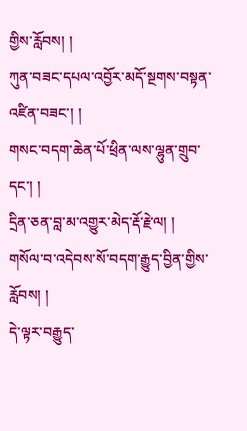གྱིས་རློབས། །
ཀུན་བཟང་དཔལ་འབྱོར་མདོ་སྔགས་བསྟན་འཛིན་བཟང་། །
གསང་བདག་ཆེན་པོ་ཕྲིན་ལས་ལྷུན་གྲུབ་དང་། །
དྲིན་ཅན་བླ་མ་འགྱུར་མེད་རྡོ་རྗེ་ལ། །
གསོལ་བ་འདེབས་སོ་བདག་རྒྱུད་བྱིན་གྱིས་རློབས། །
དེ་ལྟར་བརྒྱུད་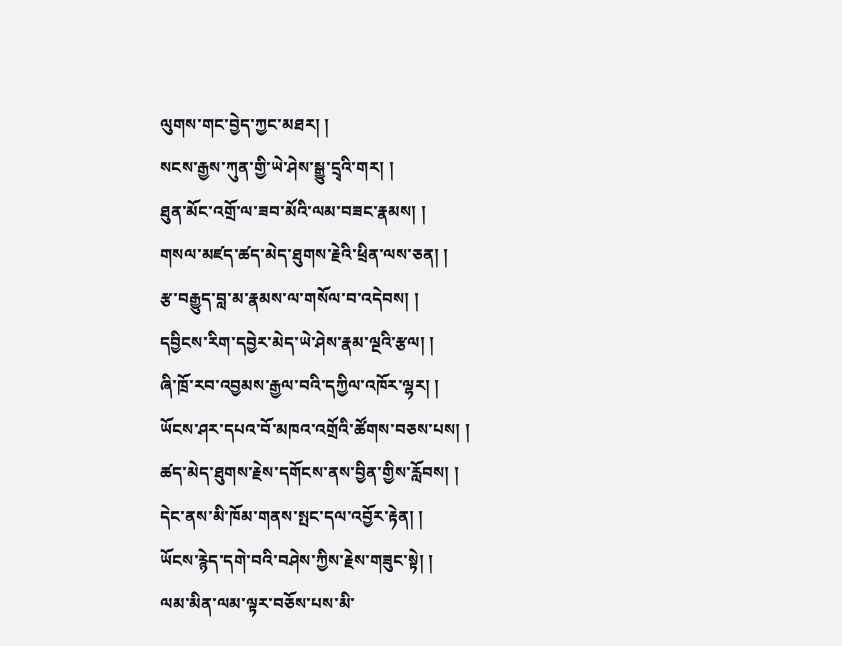ལུགས་གང་བྱེད་ཀྱང་མཐར། །
སངས་རྒྱས་ཀུན་གྱི་ཡེ་ཤེས་སྒྱུ་དྲྭའི་གར། །
ཐུན་མོང་འགྲོ་ལ་ཟབ་མོའི་ལམ་བཟང་རྣམས། །
གསལ་མཛད་ཚད་མེད་ཐུགས་རྗེའི་ཕྲིན་ལས་ཅན། །
རྩ་བརྒྱུད་བླ་མ་རྣམས་ལ་གསོལ་བ་འདེབས། །
དབྱིངས་རིག་དབྱེར་མེད་ཡེ་ཤེས་རྣམ་ལྔའི་རྩལ། །
ཞི་ཁྲོ་རབ་འབྱམས་རྒྱལ་བའི་དཀྱིལ་འཁོར་ལྷར། །
ཡོངས་ཤར་དཔའ་བོ་མཁའ་འགྲོའི་ཚོགས་བཅས་པས། །
ཚད་མེད་ཐུགས་རྗེས་དགོངས་ནས་བྱིན་གྱིས་རློབས། །
དེང་ནས་མི་ཁོམ་གནས་སྤང་དལ་འབྱོར་རྟེན། །
ཡོངས་རྙེད་དགེ་བའི་བཤེས་ཀྱིས་རྗེས་གཟུང་སྟེ། །
ལམ་མིན་ལམ་ལྟར་བཅོས་པས་མི་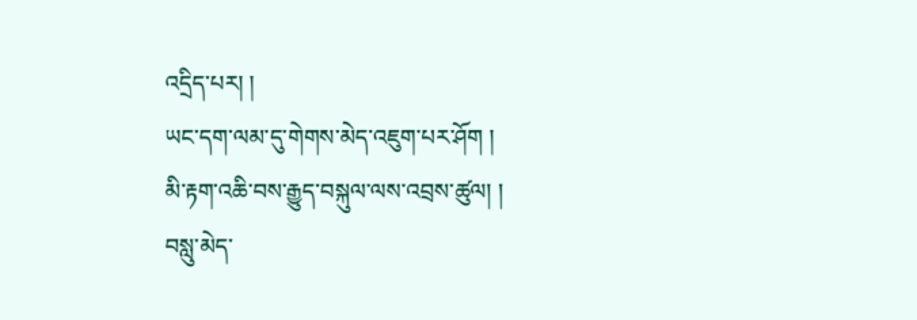འདྲིད་པར། །
ཡང་དག་ལམ་དུ་གེགས་མེད་འཇུག་པར་ཤོག །
མི་རྟག་འཆི་བས་རྒྱུད་བསྐུལ་ལས་འབྲས་ཚུལ། །
བསླུ་མེད་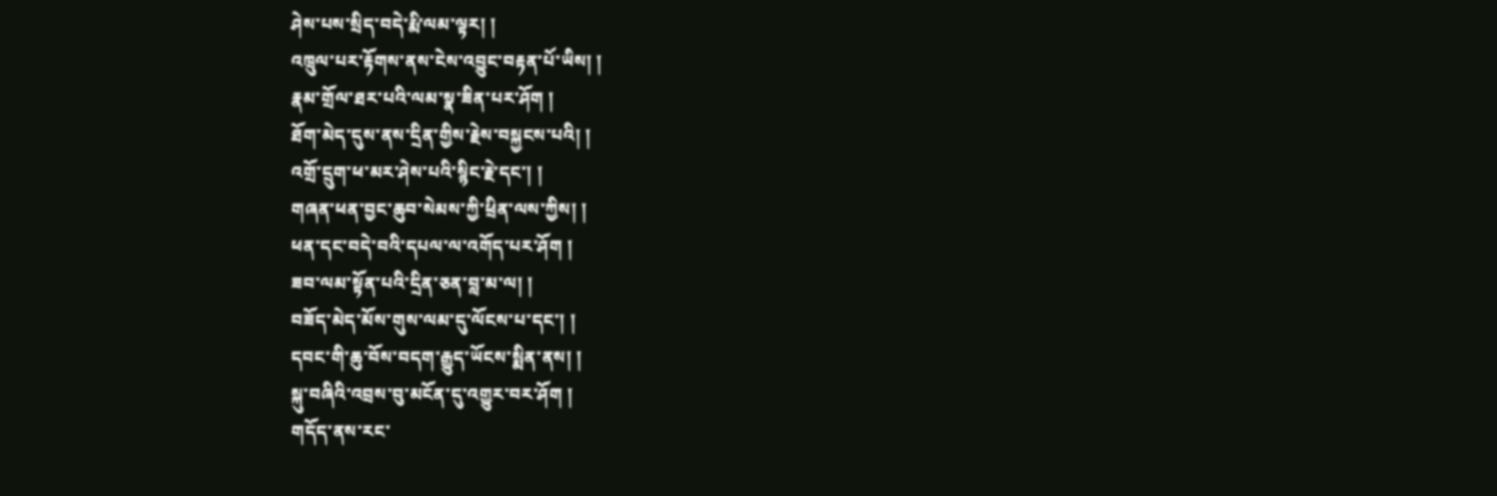ཤེས་པས་སྲིད་བདེ་རྨི་ལམ་ལྟར། །
འཁྲུལ་པར་རྟོགས་ནས་ངེས་འབྱུང་བརྟན་པོ་ཡིས། །
རྣམ་གྲོལ་ཐར་པའི་ལམ་སྣ་ཟིན་པར་ཤོག །
ཐོག་མེད་དུས་ནས་དྲིན་གྱིས་རྗེས་བསྐྱངས་པའི། །
འགྲོ་དྲུག་ཕ་མར་ཤེས་པའི་སྙིང་རྗེ་དང་། །
གཞན་ཕན་བྱང་ཆུབ་སེམས་ཀྱི་ཕྲིན་ལས་ཀྱིས། །
ཕན་དང་བདེ་བའི་དཔལ་ལ་འགོད་པར་ཤོག །
ཟབ་ལམ་སྟོན་པའི་དྲིན་ཅན་བླ་མ་ལ། །
བཟོད་མེད་མོས་གུས་ལམ་དུ་ལོངས་པ་དང་། །
དབང་གི་ཆུ་བོས་བདག་རྒྱུད་ཡོངས་སྨིན་ནས། །
སྐུ་བཞིའི་འབྲས་བུ་མངོན་དུ་འགྱུར་བར་ཤོག །
གདོད་ནས་རང་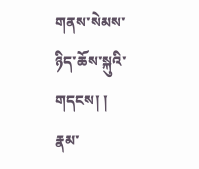གནས་སེམས་ཉིད་ཆོས་སྐུའི་གདངས། །
རྣམ་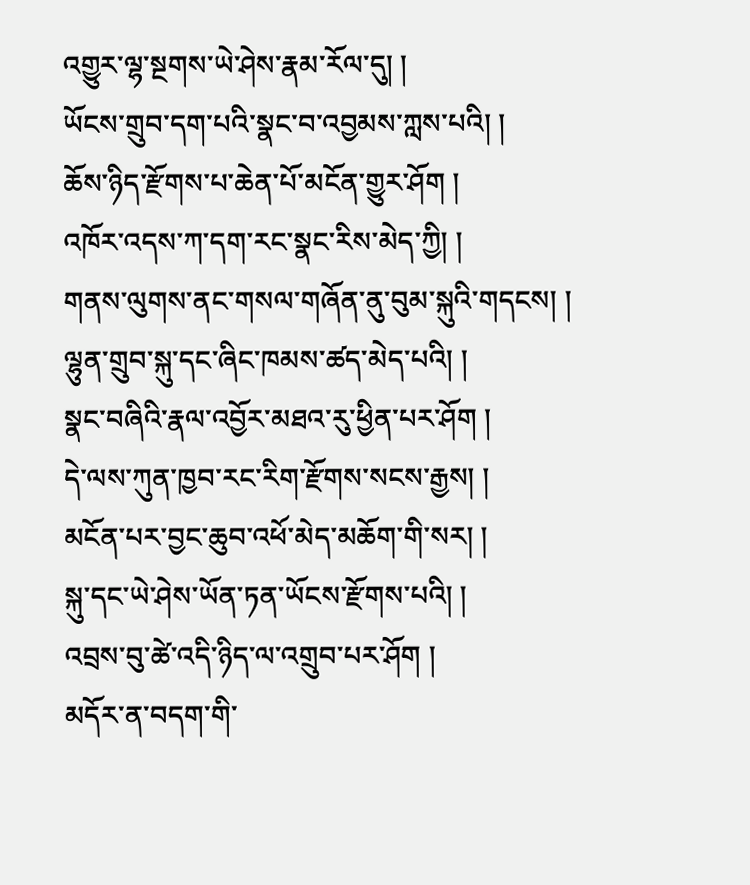འགྱུར་ལྷ་སྔགས་ཡེ་ཤེས་རྣམ་རོལ་དུ། །
ཡོངས་གྲུབ་དག་པའི་སྣང་བ་འབྱམས་ཀླས་པའི། །
ཆོས་ཉིད་རྫོགས་པ་ཆེན་པོ་མངོན་གྱུར་ཤོག །
འཁོར་འདས་ཀ་དག་རང་སྣང་རིས་མེད་ཀྱི། །
གནས་ལུགས་ནང་གསལ་གཞོན་ནུ་བུམ་སྐུའི་གདངས། །
ལྷུན་གྲུབ་སྐུ་དང་ཞིང་ཁམས་ཚད་མེད་པའི། །
སྣང་བཞིའི་རྣལ་འབྱོར་མཐའ་རུ་ཕྱིན་པར་ཤོག །
དེ་ལས་ཀུན་ཁྱབ་རང་རིག་རྫོགས་སངས་རྒྱས། །
མངོན་པར་བྱང་ཆུབ་འཕོ་མེད་མཆོག་གི་སར། །
སྐུ་དང་ཡེ་ཤེས་ཡོན་ཏན་ཡོངས་རྫོགས་པའི། །
འབྲས་བུ་ཚེ་འདི་ཉིད་ལ་འགྲུབ་པར་ཤོག །
མདོར་ན་བདག་གི་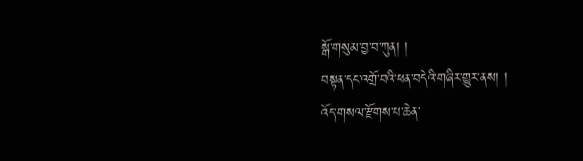སྒོ་གསུམ་བྱ་བ་ཀུན། །
བསྟན་དང་འགྲོ་བའི་ཕན་བདེའི་གཞིར་གྱུར་ནས། །
འོད་གསལ་རྫོགས་པ་ཆེན་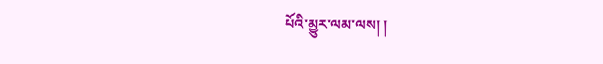པོའི་མྱུར་ལམ་ལས། །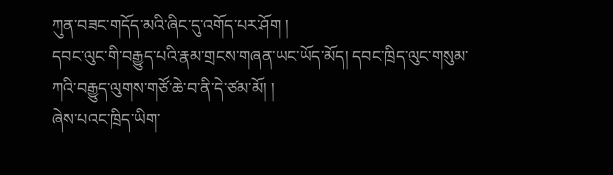ཀུན་བཟང་གདོད་མའི་ཞིང་དུ་འགོད་པར་ཤོག །
དབང་ལུང་གི་བརྒྱུད་པའི་རྣམ་གྲངས་གཞན་ཡང་ཡོད་མོད། དབང་ཁྲིད་ལུང་གསུམ་ཀའི་བརྒྱུད་ལུགས་གཙོ་ཆེ་བ་ནི་དེ་ཙམ་མོ། །
ཞེས་པའང་ཁྲིད་ཡིག་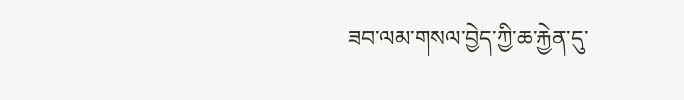ཟབ་ལམ་གསལ་བྱེད་ཀྱི་ཆ་རྐྱེན་དུ་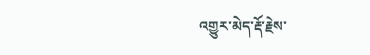འགྱུར་མེད་རྡོ་རྗེས་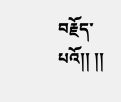བརྗོད་པའོ།། །།